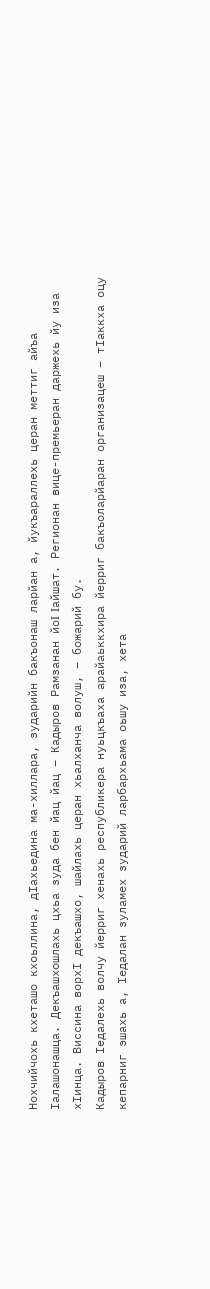Нохчийчохь кхеташо кхоьллина, дIахьедина ма-хиллара, зударийн бакъонаш ларйан а, йукъараллехь церан меттиг айъа Iалашонашца. Декъашхошлахь цхьа зуда бен йац йац – Кадыров Рамзанан йоI Iайшат. Регионан вице-премьеран даржехь йу иза хIинца. Виссина ворхI декъашхо, шайлахь церан хьалханча волуш, – божарий бу.
Кадыров Iедалехь волчу йерриг хенахь республикера нуьцкъаха арайаьккхира йерриг бакъоларйаран организацеш – тIаккха оцу кепарниг эшахь а, Iедалан зуламех зударий ларбархьама оьшу иза, хета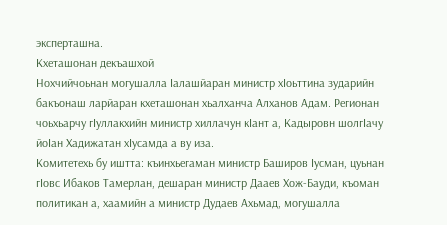эксперташна.
Кхеташонан декъашхой
Нохчийчоьнан могушалла Iалашйаран министр хIоьттина зударийн бакъонаш ларйаран кхеташонан хьалханча Алханов Адам. Регионан чоьхьарчу гIуллакхийн министр хиллачун кIант а, Кадыровн шолгIачу йоIан Хадижатан хIусамда а ву иза.
Комитетехь бу иштта: къинхьегаман министр Баширов Iусман, цуьнан гIовс Ибаков Тамерлан, дешаран министр Дааев Хож-Бауди, къоман политикан а, хаамийн а министр Дудаев Ахьмад, могушалла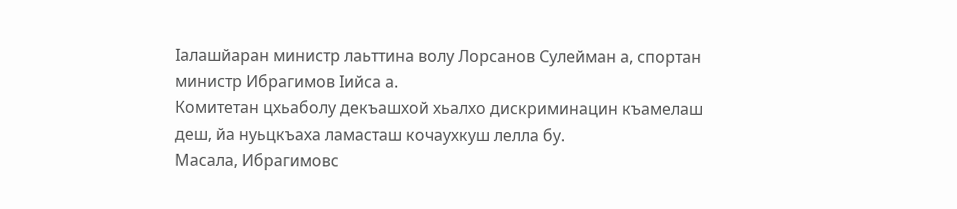Iалашйаран министр лаьттина волу Лорсанов Сулейман а, спортан министр Ибрагимов Iийса а.
Комитетан цхьаболу декъашхой хьалхо дискриминацин къамелаш деш, йа нуьцкъаха ламасташ кочаухкуш лелла бу.
Масала, Ибрагимовс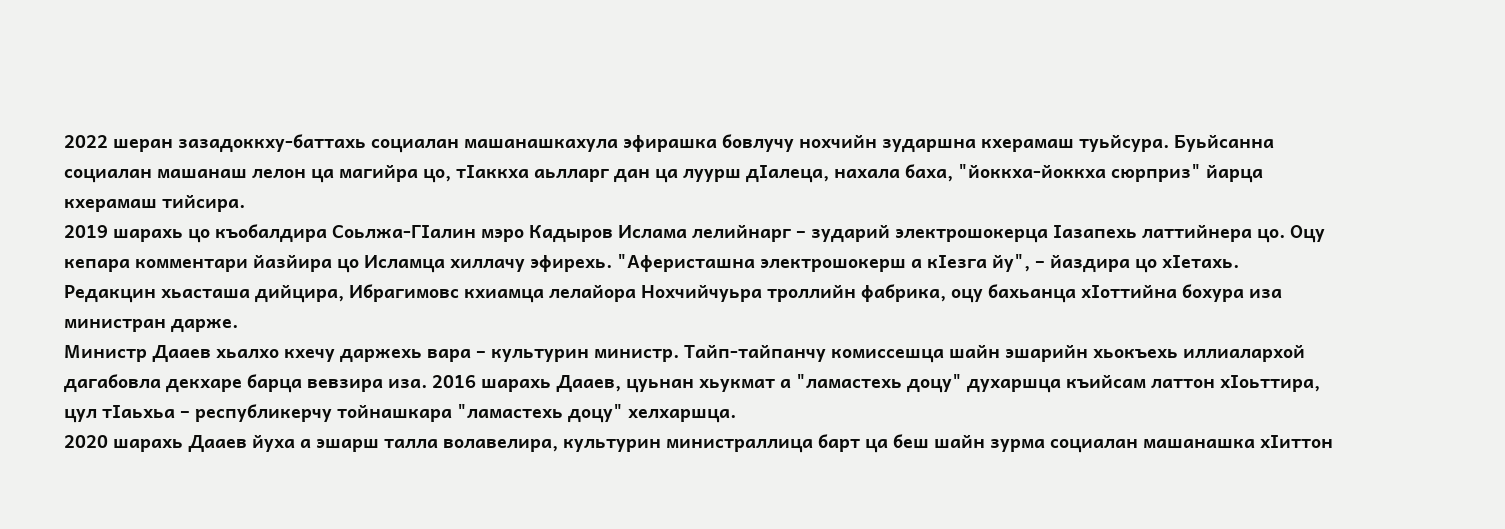2022 шеран зазадоккху-баттахь социалан машанашкахула эфирашка бовлучу нохчийн зударшна кхерамаш туьйсура. Буьйсанна социалан машанаш лелон ца магийра цо, тIаккха аьлларг дан ца луурш дIалеца, нахала баха, "йоккха-йоккха сюрприз" йарца кхерамаш тийсира.
2019 шарахь цо къобалдира Соьлжа-ГIалин мэро Кадыров Ислама лелийнарг – зударий электрошокерца Iазапехь латтийнера цо. Оцу кепара комментари йазйира цо Исламца хиллачу эфирехь. "Аферисташна электрошокерш а кIезга йу", – йаздира цо хIетахь.
Редакцин хьасташа дийцира, Ибрагимовс кхиамца лелайора Нохчийчуьра троллийн фабрика, оцу бахьанца хIоттийна бохура иза министран дарже.
Министр Дааев хьалхо кхечу даржехь вара – культурин министр. Тайп-тайпанчу комиссешца шайн эшарийн хьокъехь иллиалархой дагабовла декхаре барца вевзира иза. 2016 шарахь Дааев, цуьнан хьукмат а "ламастехь доцу" духаршца къийсам латтон хIоьттира, цул тIаьхьа – республикерчу тойнашкара "ламастехь доцу" хелхаршца.
2020 шарахь Дааев йуха а эшарш талла волавелира, культурин министраллица барт ца беш шайн зурма социалан машанашка хIиттон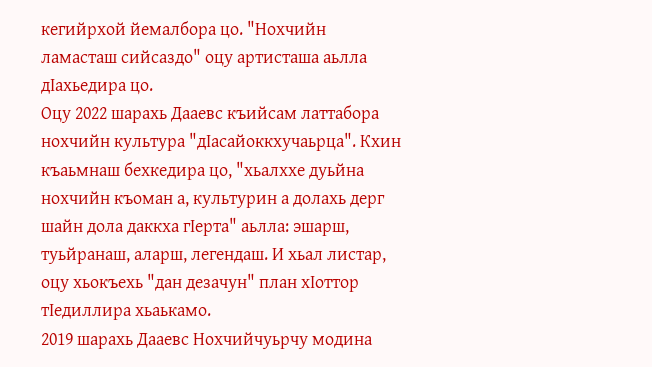кегийрхой йемалбора цо. "Нохчийн ламасташ сийсаздо" оцу артисташа аьлла дIахьедира цо.
Оцу 2022 шарахь Дааевс къийсам латтабора нохчийн культура "дIасайоккхучаьрца". Кхин къаьмнаш бехкедира цо, "хьалххе дуьйна нохчийн къоман а, культурин а долахь дерг шайн дола даккха гIерта" аьлла: эшарш, туьйранаш, аларш, легендаш. И хьал листар, оцу хьокъехь "дан дезачун" план хIоттор тIедиллира хьаькамо.
2019 шарахь Дааевс Нохчийчуьрчу модина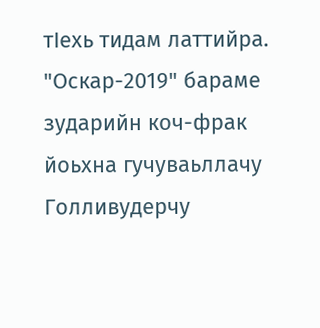тIехь тидам латтийра. "Оскар-2019" бараме зударийн коч-фрак йоьхна гучуваьллачу Голливудерчу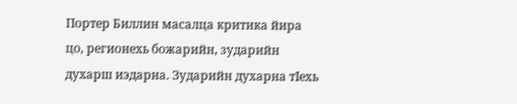Портер Биллин масалца критика йира цо, регионехь божарийн, зударийн духарш иэдарна. Зударийн духарна тIехь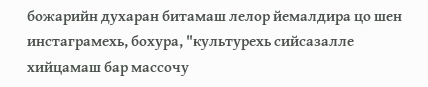божарийн духаран битамаш лелор йемалдира цо шен инстаграмехь, бохура, "культурехь сийсазалле хийцамаш бар массочу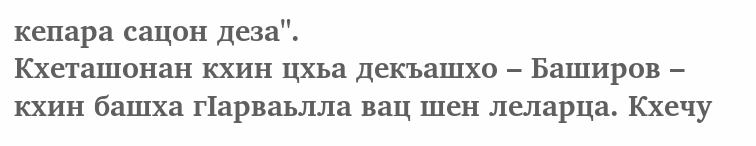кепара сацон деза".
Кхеташонан кхин цхьа декъашхо – Баширов – кхин башха гIарваьлла вац шен леларца. Кхечу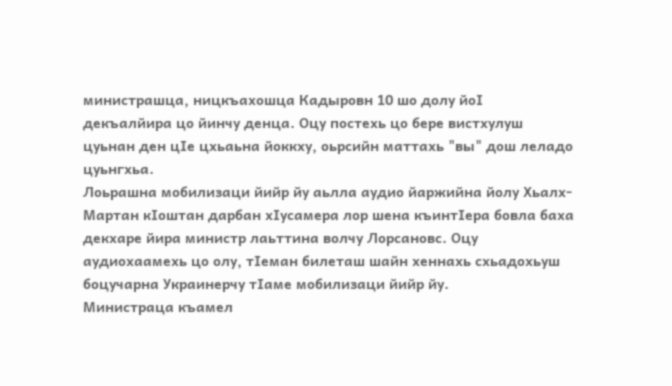министрашца, ницкъахошца Кадыровн 10 шо долу йоI декъалйира цо йинчу денца. Оцу постехь цо бере вистхулуш цуьнан ден цIе цхьаьна йоккху, оьрсийн маттахь "вы" дош леладо цуьнгхьа.
Лоьрашна мобилизаци йийр йу аьлла аудио йаржийна йолу Хьалх-Мартан кIоштан дарбан хIусамера лор шена къинтIера бовла баха декхаре йира министр лаьттина волчу Лорсановс. Оцу аудиохаамехь цо олу, тIеман билеташ шайн хеннахь схьадохьуш боцучарна Украинерчу тIаме мобилизаци йийр йу.
Министраца къамел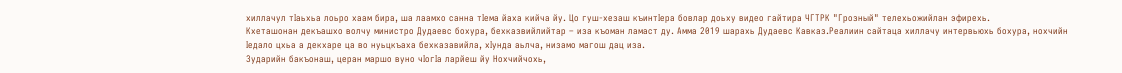хиллачул тIаьхьа лоьро хаам бира, ша лаамхо санна тIема йаха кийча йу. Цо гуш-хезаш къинтIера бовлар доьху видео гайтира ЧГТРК "Грозный" телехьожийлан эфирехь.
Кхеташонан декъашхо волчу министро Дудаевс бохура, бехказвийлийтар – иза къоман ламаст ду. Амма 2019 шарахь Дудаевс Кавказ.Реалиин сайтаца хиллачу интервьюхь бохура, нохчийн Iедало цхьа а декхаре ца во нуьцкъаха бехказавийла, хIунда аьлча, низамо магош дац иза.
Зударийн бакъонаш, церан маршо вуно чIогIа ларйеш йу Нохчийчохь,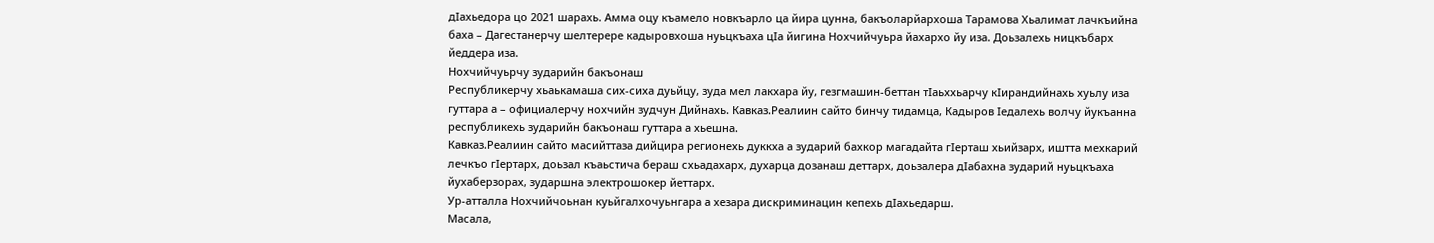дIахьедора цо 2021 шарахь. Амма оцу къамело новкъарло ца йира цунна, бакъоларйархоша Тарамова Хьалимат лачкъийна баха – Дагестанерчу шелтерере кадыровхоша нуьцкъаха цIа йигина Нохчийчуьра йахархо йу иза. Доьзалехь ницкъбарх йеддера иза.
Нохчийчуьрчу зударийн бакъонаш
Республикерчу хьаькамаша сих-сиха дуьйцу, зуда мел лакхара йу, гезгмашин-беттан тIаьххьарчу кIирандийнахь хуьлу иза гуттара а – официалерчу нохчийн зудчун Дийнахь. Кавказ.Реалиин сайто бинчу тидамца, Кадыров Iедалехь волчу йукъанна республикехь зударийн бакъонаш гуттара а хьешна.
Кавказ.Реалиин сайто масийттаза дийцира регионехь дуккха а зударий бахкор магадайта гIерташ хьийзарх, иштта мехкарий лечкъо гIертарх, доьзал къаьстича бераш схьадахарх, духарца дозанаш деттарх, доьзалера дIабахна зударий нуьцкъаха йухаберзорах, зударшна электрошокер йеттарх.
Ур-атталла Нохчийчоьнан куьйгалхочуьнгара а хезара дискриминацин кепехь дIахьедарш.
Масала,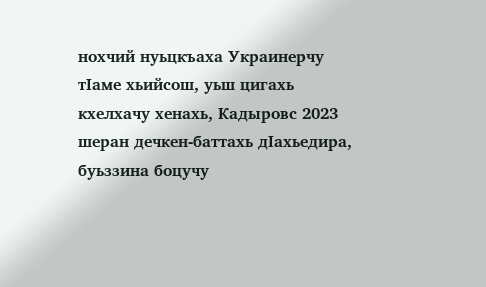нохчий нуьцкъаха Украинерчу тIаме хьийсош, уьш цигахь кхелхачу хенахь, Кадыровс 2023 шеран дечкен-баттахь дIахьедира, буьззина боцучу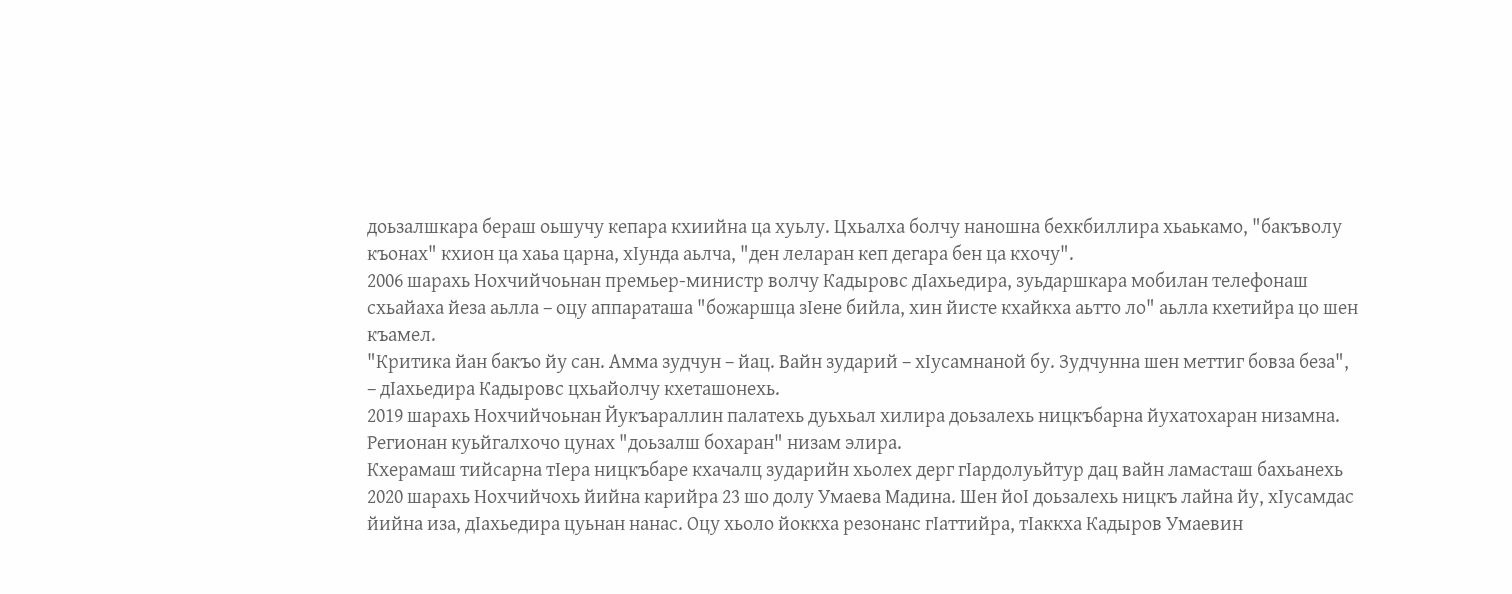доьзалшкара бераш оьшучу кепара кхиийна ца хуьлу. Цхьалха болчу наношна бехкбиллира хьаькамо, "бакъволу къонах" кхион ца хаьа царна, хIунда аьлча, "ден леларан кеп дегара бен ца кхочу".
2006 шарахь Нохчийчоьнан премьер-министр волчу Кадыровс дIахьедира, зуьдаршкара мобилан телефонаш схьайаха йеза аьлла – оцу аппараташа "божаршца зIене бийла, хин йисте кхайкха аьтто ло" аьлла кхетийра цо шен къамел.
"Критика йан бакъо йу сан. Амма зудчун – йац. Вайн зударий – хIусамнаной бу. Зудчунна шен меттиг бовза беза", – дIахьедира Кадыровс цхьайолчу кхеташонехь.
2019 шарахь Нохчийчоьнан Йукъараллин палатехь дуьхьал хилира доьзалехь ницкъбарна йухатохаран низамна. Регионан куьйгалхочо цунах "доьзалш бохаран" низам элира.
Кхерамаш тийсарна тIера ницкъбаре кхачалц зударийн хьолех дерг гIардолуьйтур дац вайн ламасташ бахьанехь
2020 шарахь Нохчийчохь йийна карийра 23 шо долу Умаева Мадина. Шен йоI доьзалехь ницкъ лайна йу, хIусамдас йийна иза, дIахьедира цуьнан нанас. Оцу хьоло йоккха резонанс гIаттийра, тIаккха Кадыров Умаевин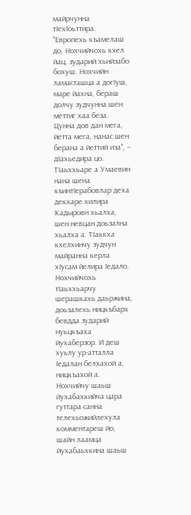майрчунна тIехIоьттира.
"Европехь къамелаш до, Нохчийчохь кхел йац, зударий хьийзабо бохуш. Нохчийн ламасташца а догIуш, маре йахна, бераш долчу зудчунна шен меттиг хаа беза. Цунна дов дан мега, йетта мега, нанас шен берана а йеттий иза", – дIахьедира цо.
ТIаьххьаре а Умаевин нана шена къинтIерабовлар деха декхаре хилира Кадыровн хьалха, шен невцан доьзална хьалха а. ТIаккха кхелхинчу зудчун майранна керла хIусам йелира Iедало.
Нохчийчохь тIаьххьарчу шерашкахь даьржина, доьзалехь ницкъбарх бевдда зударий нуьцкъаха йухаберзор. И деш хуьлу ур-атталла Iедалан белхахой а, ницкъахой а. Нохчийчу шаьш йухабахкийча цара гуттара санна телехьожийлехула комментареш йо, шайн лаамца йухабаьхкина шаьш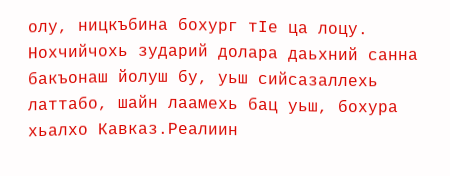олу, ницкъбина бохург тIе ца лоцу.
Нохчийчохь зударий долара даьхний санна бакъонаш йолуш бу, уьш сийсазаллехь латтабо, шайн лаамехь бац уьш, бохура хьалхо Кавказ.Реалиин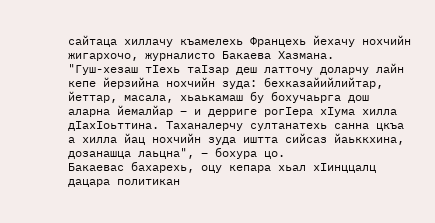сайтаца хиллачу къамелехь Францехь йехачу нохчийн жигархочо, журналисто Бакаева Хазмана.
"Гуш-хезаш тIехь таIзар деш латточу доларчу лайн кепе йерзийна нохчийн зуда: бехказайийлийтар, йеттар, масала, хьаькамаш бу бохучаьрга дош аларна йемалйар – и дерриге рогIера хIума хилла дIахIоьттина. Таханалерчу султанатехь санна цкъа а хилла йац нохчийн зуда иштта сийсаз йаьккхина, дозанашца лаьцна", – бохура цо.
Бакаевас бахарехь, оцу кепара хьал хIинццалц дацара политикан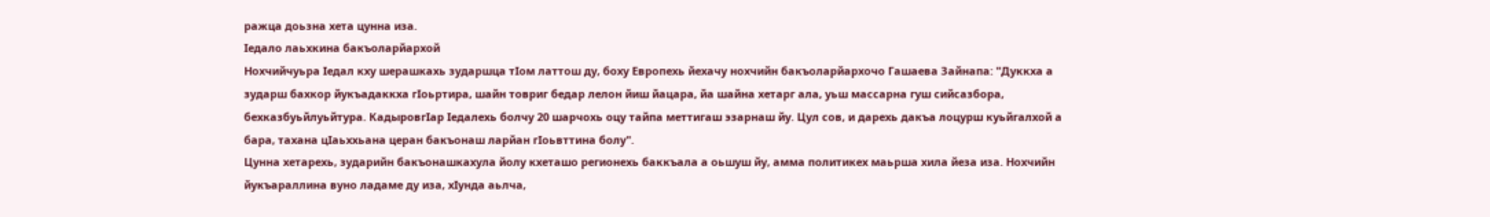ражца доьзна хета цунна иза.
Iедало лаьхкина бакъоларйархой
Нохчийчуьра Iедал кху шерашкахь зударшца тIом латтош ду, боху Европехь йехачу нохчийн бакъоларйархочо Гашаева Зайнапа: "Дуккха а зударш бахкор йукъадаккха гIоьртира, шайн товриг бедар лелон йиш йацара, йа шайна хетарг ала, уьш массарна гуш сийсазбора, бехказбуьйлуьйтура. КадыровгIар Iедалехь болчу 20 шарчохь оцу тайпа меттигаш эзарнаш йу. Цул сов, и дарехь дакъа лоцурш куьйгалхой а бара, тахана цIаьххьана церан бакъонаш ларйан гIоьвттина болу".
Цунна хетарехь, зударийн бакъонашкахула йолу кхеташо регионехь баккъала а оьшуш йу, амма политикех маьрша хила йеза иза. Нохчийн йукъараллина вуно ладаме ду иза, хIунда аьлча,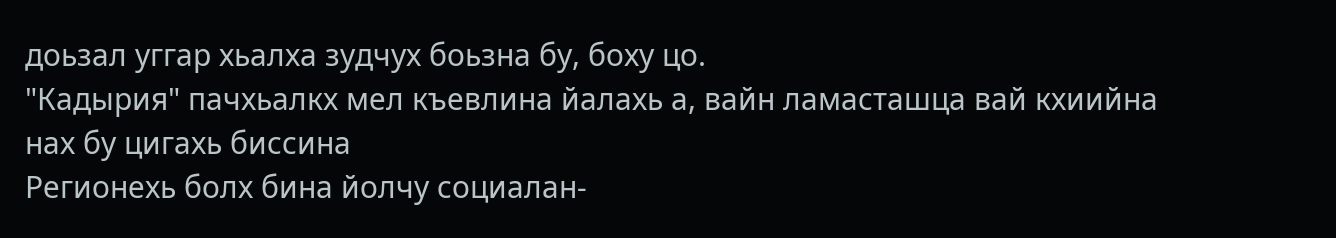доьзал уггар хьалха зудчух боьзна бу, боху цо.
"Кадырия" пачхьалкх мел къевлина йалахь а, вайн ламасташца вай кхиийна нах бу цигахь биссина
Регионехь болх бина йолчу социалан-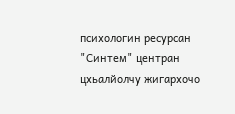психологин ресурсан "Синтем" центран цхьалйолчу жигархочо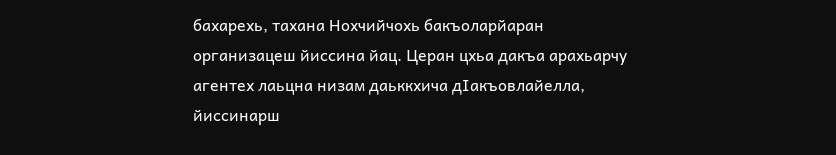бахарехь, тахана Нохчийчохь бакъоларйаран организацеш йиссина йац. Церан цхьа дакъа арахьарчу агентех лаьцна низам даьккхича дIакъовлайелла, йиссинарш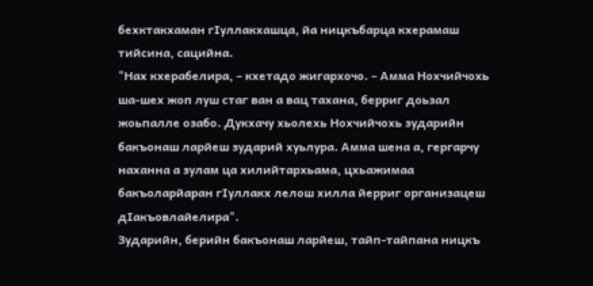бехктакхаман гIуллакхашца, йа ницкъбарца кхерамаш тийсина, сацийна.
"Нах кхерабелира, – кхетадо жигархочо. – Амма Нохчийчохь ша-шех жоп луш стаг ван а вац тахана, берриг доьзал жоьпалле озабо. Дукхачу хьолехь Нохчийчохь зударийн бакъонаш ларйеш зударий хуьлура. Амма шена а, гергарчу наханна а зулам ца хилийтархьама, цхьажимаа бакъоларйаран гIуллакх лелош хилла йерриг организацеш дIакъовлайелира".
Зударийн, берийн бакъонаш ларйеш, тайп-тайпана ницкъ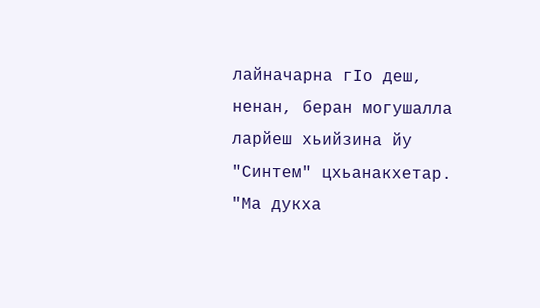лайначарна гIо деш, ненан, беран могушалла ларйеш хьийзина йу "Синтем" цхьанакхетар.
"Ма дукха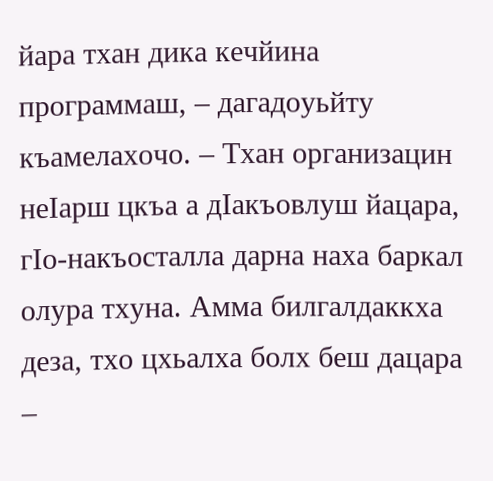йара тхан дика кечйина программаш, – дагадоуьйту къамелахочо. – Тхан организацин неIарш цкъа а дIакъовлуш йацара, гIо-накъосталла дарна наха баркал олура тхуна. Амма билгалдаккха деза, тхо цхьалха болх беш дацара –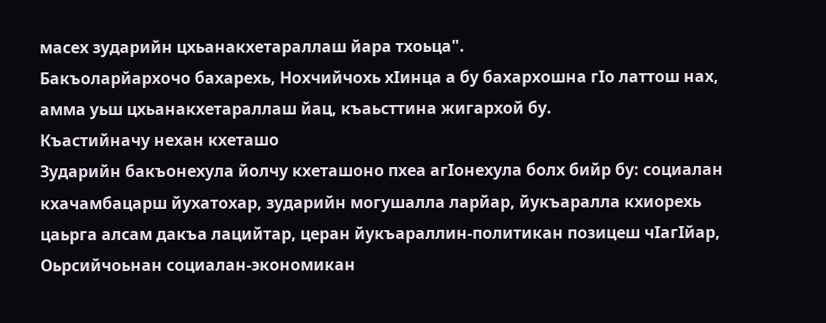масех зударийн цхьанакхетараллаш йара тхоьца".
Бакъоларйархочо бахарехь, Нохчийчохь хIинца а бу бахархошна гIо латтош нах, амма уьш цхьанакхетараллаш йац, къаьсттина жигархой бу.
Къастийначу нехан кхеташо
Зударийн бакъонехула йолчу кхеташоно пхеа агIонехула болх бийр бу: социалан кхачамбацарш йухатохар, зударийн могушалла ларйар, йукъаралла кхиорехь цаьрга алсам дакъа лацийтар, церан йукъараллин-политикан позицеш чIагIйар, Оьрсийчоьнан социалан-экономикан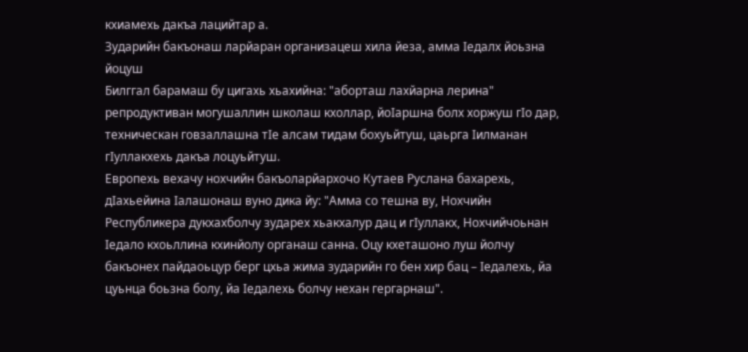кхиамехь дакъа лацийтар а.
Зударийн бакъонаш ларйаран организацеш хила йеза, амма Iедалх йоьзна йоцуш
Билггал барамаш бу цигахь хьахийна: "аборташ лахйарна лерина" репродуктиван могушаллин школаш кхоллар, йоIаршна болх хоржуш гIо дар, техническан говзаллашна тIе алсам тидам бохуьйтуш, цаьрга Iилманан гIуллакхехь дакъа лоцуьйтуш.
Европехь вехачу нохчийн бакъоларйархочо Кутаев Руслана бахарехь, дIахьейина Iалашонаш вуно дика йу: "Амма со тешна ву, Нохчийн Республикера дукхахболчу зударех хьакхалур дац и гIуллакх, Нохчийчоьнан Iедало кхоьллина кхинйолу органаш санна. Оцу кхеташоно луш йолчу бакъонех пайдаоьцур берг цхьа жима зударийн го бен хир бац – Iедалехь, йа цуьнца боьзна болу, йа Iедалехь болчу нехан гергарнаш".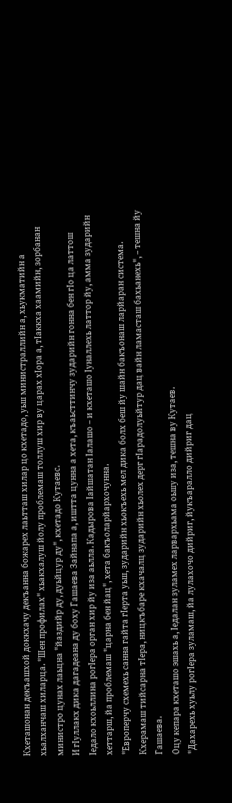Кхеташонан декъашхой доккхачу декъанна божарех лаьтташ хилар цо кхетадо, уьш министраллийн а, хьукматийн а хьалханчаш хиларца. "Шен профилах" хьакхалуш йолу проблемаш толлуш хир ву царах хIора а, тIаккха хаамийн, зорбанан министро цунах лаьцна "йаздийр ду, дуьйцур ду", кхетадо Кутаевс.
И гIуллакх дика дагадеана ду боху Гашаева Зайнапа а, иштта цунна а хета, къаьсттинчу зударийн гонна бен гIо ца латтош Iедало кхоьллина рогIера орган хир йу иза аьлла. Кадырова Iайшатан Iалашо – и кхеташо Iуналлехь латтор йу, амма зударийн хеттарш, йа проблемаш "царна бен йац", хета бакъоларйархочунна.
"Европерчу схемехь санна гайта гIерта уьш, зударийн хьокъехь мел дика болх беш йу шайн бакъонаш ларйаран система. Кхерамаш тийсарна тIера, ницкъбаре кхачалц зударийн хьолех дерг гIарадолуьйтур дац вайн ламасташ бахьанехь", – тешна йу Гашаева.
Оцу кепара кхеташо эшахь а, Iедалан зуламех ларвархьама оьшу иза, тешна ву Кутаев.
"Дахарехь хуьлу рогIера зуламаш, йа лулахочо дийриг, йукъаралло дийриг дац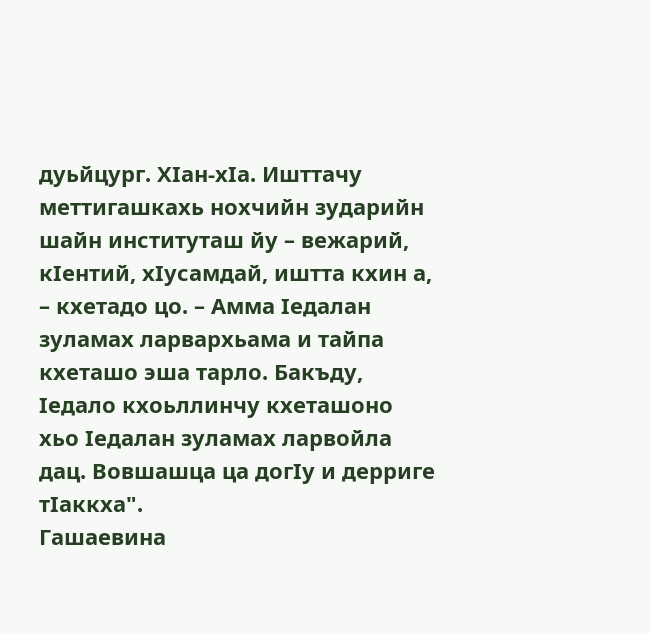дуьйцург. ХIан-хIа. Ишттачу меттигашкахь нохчийн зударийн шайн институташ йу – вежарий, кIентий, хIусамдай, иштта кхин а, – кхетадо цо. – Амма Iедалан зуламах ларвархьама и тайпа кхеташо эша тарло. Бакъду, Iедало кхоьллинчу кхеташоно хьо Iедалан зуламах ларвойла дац. Вовшашца ца догIу и дерриге тIаккха".
Гашаевина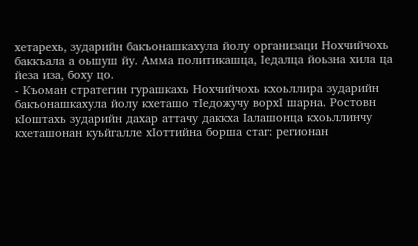хетарехь, зударийн бакъонашкахула йолу организаци Нохчийчохь баккъала а оьшуш йу. Амма политикашца, Iедалца йоьзна хила ца йеза иза, боху цо.
- Къоман стратегин гурашкахь Нохчийчохь кхоьллира зударийн бакъонашкахула йолу кхеташо тIедожучу ворхI шарна. Ростовн кIоштахь зударийн дахар аттачу даккха Iалашонца кхоьллинчу кхеташонан куьйгалле хIоттийна борша стаг: регионан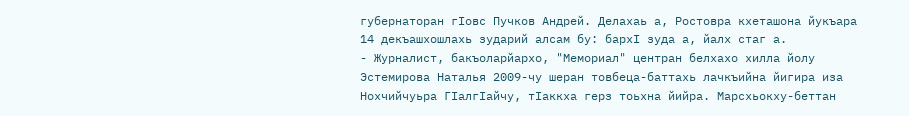губернаторан гIовс Пучков Андрей. Делахаь а, Ростовра кхеташона йукъара 14 декъашхошлахь зударий алсам бу: бархI зуда а, йалх стаг а.
- Журналист, бакъоларйархо, "Мемориал" центран белхахо хилла йолу Эстемирова Наталья 2009-чу шеран товбеца-баттахь лачкъийна йигира иза Нохчийчуьра ГIалгIайчу, тIаккха герз тоьхна йийра. Марсхьокху-беттан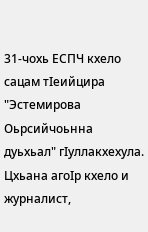31-чохь ЕСПЧ кхело сацам тIеийцира "Эстемирова Оьрсийчоьнна дуьхьал" гIуллакхехула. Цхьана агоIр кхело и журналист,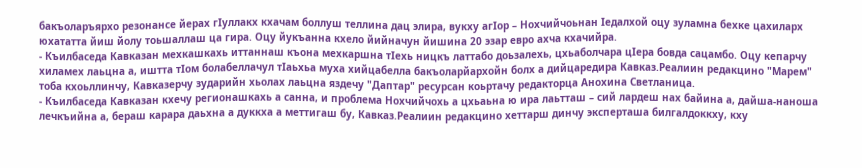бакъоларъярхо резонансе йерах гIуллакх кхачам боллуш теллина дац элира, вукху агIор – Нохчийчоьнан Iедалхой оцу зуламна бехке цахиларх юхататта йиш йолу тоьшаллаш ца гира. Оцу йукъанна кхело йийначун йишина 20 эзар евро ахча кхачийра.
- Къилбаседа Кавказан мехкашкахь иттаннаш къона мехкаршна тIехь ницкъ латтабо доьзалехь, цхьаболчара цIера бовда сацамбо. Оцу кепарчу хиламех лаьцна а, иштта тIом болабеллачул тIаьхьа муха хийцабелла бакъоларйархойн болх а дийцаредира Кавказ.Реалиин редакцино "Марем" тоба кхоьллинчу, Кавказерчу зударийн хьолах лаьцна яздечу "Даптар" ресурсан коьртачу редакторца Анохина Светланица.
- Къилбаседа Кавказан кхечу регионашкахь а санна, и проблема Нохчийчохь а цхьаьна ю ира лаьтташ – сий лардеш нах байина а, дайша-наноша лечкъийна а, бераш карара даьхна а дуккха а меттигаш бу, Кавказ.Реалиин редакцино хеттарш динчу эксперташа билгалдоккху, кху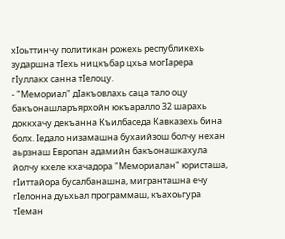хIоьттинчу политикан рожехь республикехь зударшна тIехь ницкъбар цхьа могIарера гIуллакх санна тIелоцу.
- "Мемориал" дIакъовлахь саца тало оцу бакъонашларъярхойн юкъаралло 32 шарахь доккхачу декъанна Къилбаседа Кавказехь бина болх. Iедало низамашна бухаийзош болчу нехан аьрзнаш Европан адамийн бакъонашкахула йолчу кхеле кхачадора "Мемориалан" юристаша, гIиттайора бусалбанашна, мигранташна ечу гIелонна дуьхьал программаш, къахоьгура тIеман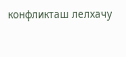конфликташ лелхачу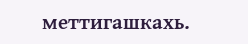меттигашкахь.